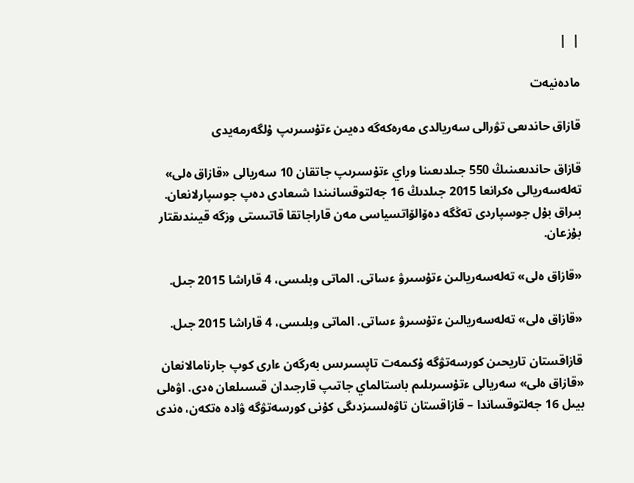|  |

مادەنيەت

قازاق حاندىعى تۋرالى سەريالدى مەرەكەگە دەيىن ءتۇسىرىپ ۇلگەرمەيدى

قازاق حاندىعىنىڭ 550 جىلدىعىنا وراي ءتۇسىرىپ جاتقان 10 سەريالى «قازاق ەلى» تەلەسەريالى ەكرانعا 2015 جىلدىڭ 16 جەلتوقسانىندا شىعادى دەپ جوسپارلانعان. بىراق بۇل جوسپاردى تەڭگە دەۆالۆاتسياسى مەن قاراجاتقا قاتىستى وزگە قيىندىقتار بۇزعان.

«قازاق ەلى» تەلەسەريالىن ءتۇسىرۋ ءساتى. الماتى وبلىسى، 4 قاراشا 2015 جىل.

«قازاق ەلى» تەلەسەريالىن ءتۇسىرۋ ءساتى. الماتى وبلىسى، 4 قاراشا 2015 جىل.

قازاقستان تاريحىن كورسەتۋگە ۇكىمەت تاپسىرىس بەرگەن ءارى كوپ جارنامالانعان «قازاق ەلى» سەريالى ءتۇسىرىلىم باستالماي جاتىپ قارجىدان قىسىلعان ەدى. اۋەلى بيىل 16 جەلتوقساندا – قازاقستان تاۋەلسىزدىگى كۇنى كورسەتۋگە ۋادە ەتكەن، ەندى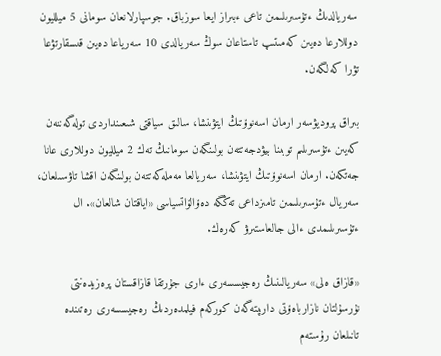سەريالدىڭ ءتۇسىرىلىمىن تاعى ءبىراز ايعا سوزباق. جوسپارلانعان سومانى 5 ميلليون دوللارعا دەيىن كەمىتىپ تاستاعان سوڭ سەريالدى 10 سەرياعا دەيىن قىسقارتۋعا تۋرا كەلگەن.

بىراق پروديۋسەر ارمان اسەنوۆتىڭ ايتۋىنشا، سالىق سياقتى شىعىنداردى تولەگەننەن كەيىن ءتۇسىرىلىم توبىنا بيۋدجەتتەن بولىنگەن سومانىڭ تەك 2 ميلليون دوللارى عانا جەتكەن. ارمان اسەنوۆتىڭ ايتۋىنشا، سەريالعا مەملەكەتتەن بولىنگەن اقشا تاۋسىلعان، سەريال ءتۇسىرىلىمىن تامىزداعى تەڭگە دەۆالۆاتسياسى «اياقتان شالعان». ال ءتۇسىرىلىمدى ءالى جالعاستىرۋ كەرەك.

«قازاق ەلى» سەريالىنىڭ رەجيسسەرى ءارى جۇرتقا قازاقستان پرەزيدەنتى نۇرسۇلتان نازارباەۆتى دارىپتەگەن كوركەم فيلمدەردىڭ رەجيسسەرى رەتىندە تانىلعان رۇستەم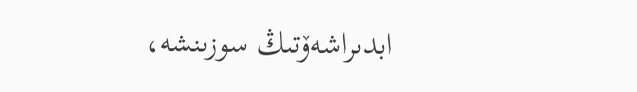ابدىراشەۆتىڭ سوزىنشە،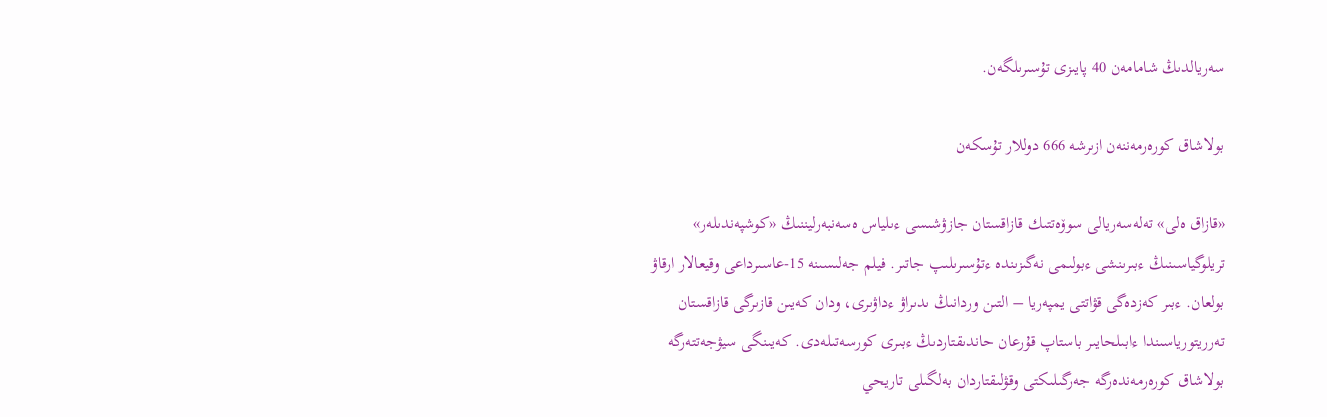سەريالدىڭ شامامەن 40 پايىزى تۇسىرىلگەن.

بولاشاق كورەرمەننەن ازىرشە 666 دوللار تۇسكەن

«قازاق ەلى» تەلەسەريالى سوۆەتتىك قازاقستان جازۋشىسى ءىلياس ەسەنبەرليننىڭ «كوشپەندىلەر» تريلوگياسىنىڭ ءبىرىنشى ءبولىمى نەگىزىندە ءتۇسىرىلىپ جاتىر. فيلم جەلىسىنە 15-عاسىرداعى وقيعالار ارقاۋ بولعان. ءبىر كەزدەگى قۋاتتى يمپەريا – التىن وردانىڭ ىدىراۋ ءداۋىرى، ودان كەيىن قازىرگى قازاقستان تەرريتورياسىندا ءابىلحايىر باستاپ قۇرعان حاندىقتاردىڭ ءبىرى كورسەتىلەدى. كەيىنگى سيۋجەتتەرگە بولاشاق كورەرمەندەرگە جەرگىلىكتى وقۋلىقتاردان بەلگىلى تاريحي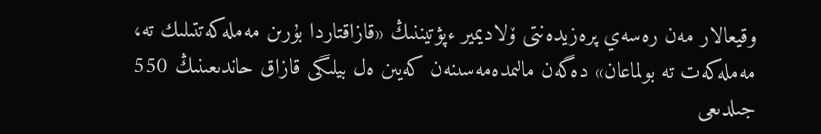وقيعالار مەن رەسەي پرەزيدەنتى ۆلاديمير ءپۋتيننىڭ «قازاقتاردا بۇرىن مەملەكەتتىلىك تە، مەملەكەت تە بولماعان» دەگەن مالىمدەمەسىنەن كەيىن ەل بيلىگى قازاق حاندىعىنىڭ 550 جىلدىعى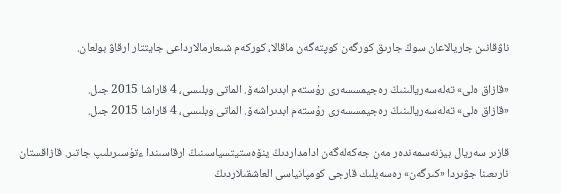ناۋقانىن جاريالاعان سوڭ جارىق كورگەن كوپتەگەن ماقالا، كوركەم شىعارمالارداعى جايتتار ارقاۋ بولعان.

«قازاق ەلى» تەلەسەريالىنىڭ رەجيمسسەرى رۇستەم ابدىراشەۆ. الماتى وبلىسى، 4 قاراشا 2015 جىل.
«قازاق ەلى» تەلەسەريالىنىڭ رەجيمسسەرى رۇستەم ابدىراشەۆ. الماتى وبلىسى، 4 قاراشا 2015 جىل.

قازىر سەريال بيزنەسمەندەر مەن جەكەلەگەن ادامداردىڭ ينۆەستيتسياسىنىڭ ارقاسىندا ءتۇسىرىلىپ جاتىر. قازاقستان نارىعىنا جۋىردا «كىرگەن» رەسەيلىك قارجى كومپانياسى العاشقىلاردىڭ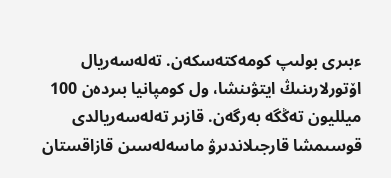ءبىرى بولىپ كومەكتەسكەن. تەلەسەريال اۆتورلارىنىڭ ايتۋىنشا، ول كومپانيا بىردەن 100 ميلليون تەڭگە بەرگەن. قازىر تەلەسەريالدى قوسىمشا قارجىلاندىرۋ ماسەلەسىن قازاقستان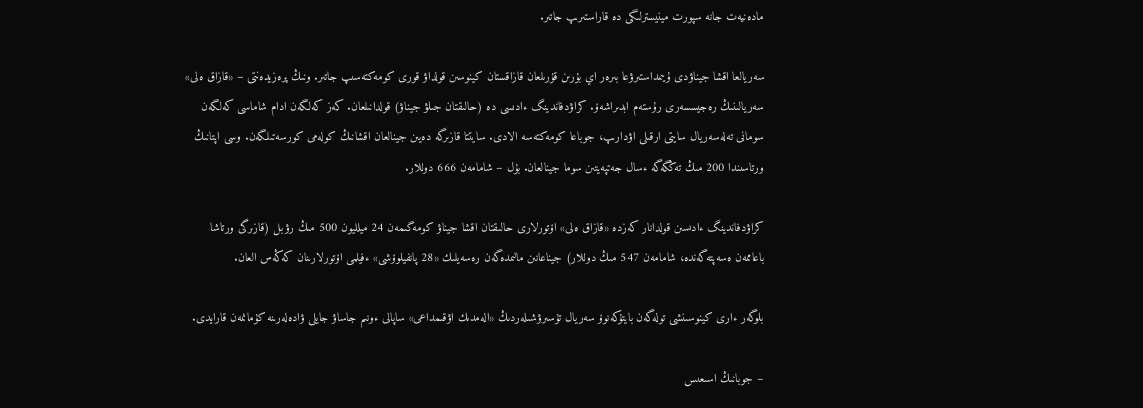مادەنيەت جانە سپورت مينيسترلىگى دە قاراستىرىپ جاتىر.

سەريالعا اقشا جيناۋدى ۇيىمداستىرۋعا بىرەر اي بۇرىن قۇرىلعان قازاقستان كينوسىن قولداۋ قورى كومەكتەسىپ جاتىر. ونىڭ پرەزيدەنتى – «قازاق ەلى» سەريالىنىڭ رەجيسسەرى رۇستەم ابدىراشەۆ. كراۋدفاندينگ ءادىسى دە (حالىقتان جىلۋ جيناۋ) قولدانىلعان. كەز كەلگەن ادام شاماسى كەلگەن سومانى تەلەسەريال سايتى ارقىلى اۋدارىپ، جوباعا كومەكتەسە الادى. سايتتا قازىرگە دەيىن جينالعان اقشانىڭ كولەمى كورسەتىلگەن. وسى اپتانىڭ ورتاسىندا 200 مىڭ تەڭگەگە ءسال جەتپەيتىن سوما جينالعان. بۇل – شامامەن 666 دوللار.

كراۋدفاندينگ ءادىسىن قولدانار كەزدە «قازاق ەلى» اۆتورلارى حالىقتان اقشا جيناۋ كومەگىمەن 24 ميلليون 500 مىڭ رۋبل (قازىرگى ورتاشا باعاممەن ەسەپتەگەندە، شامامەن 547 مىڭ دوللار) جيناعانىن مالىمدەگەن رەسەيلىك «28 پانفيلوۆشى» ءفيلمى اۆتورلارىنان كەڭەس العان.

بلوگەر ءارى كينوسىنشى تولەگەن بايتۇكەنوۆ سەريال تۇسىرۋشىلەردىڭ «الەمدىك اۋقىمداعى» ساپالى ءونىم جاساۋ جايلى ۋادەلەرىنە كۇمانمەن قارايدى.

– جوبانىڭ اسىعىس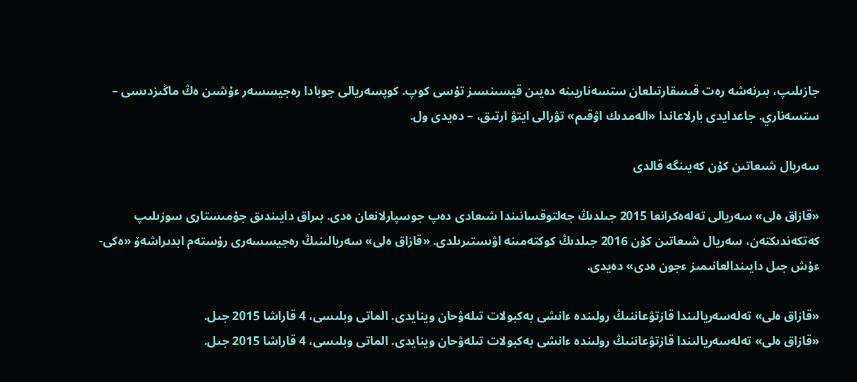جازىلىپ، بىرنەشە رەت قىسقارتىلعان ستسەناريىنە دەيىن قيسىنسىز تۇسى كوپ. كوپسەريالى جوبادا رەجيسسەر ءۇشىن ەڭ ماڭىزدىسى – ستسەناري. جاعدايدى بارلاعاندا «الەمدىك اۋقىم» تۋرالى ايتۋ ارتىق، – دەيدى ول.

سەريال شىعاتىن كۇن كەيىنگە قالدى

«قازاق ەلى» سەريالى تەلەەكرانعا 2015 جىلدىڭ جەلتوقسانىندا شىعادى دەپ جوسپارلانعان ەدى. بىراق دايىندىق جۇمىستارى سوزىلىپ كەتكەندىكتەن، سەريال شىعاتىن كۇن 2016 جىلدىڭ كوكتەمىنە اۋىستىرىلدى. «قازاق ەلى» سەريالىنىڭ رەجيسسەرى رۇستەم ابدىراشەۆ «ەكى-ءۇش جىل دايىندالعانىمىز ءجون ەدى» دەيدى.

«قازاق ەلى» تەلەسەريالىندا قازتۋعاننىڭ رولىندە ءانشى بەكبولات تىلەۋحان وينايدى. الماتى وبلىسى، 4 قاراشا 2015 جىل.
«قازاق ەلى» تەلەسەريالىندا قازتۋعاننىڭ رولىندە ءانشى بەكبولات تىلەۋحان وينايدى. الماتى وبلىسى، 4 قاراشا 2015 جىل.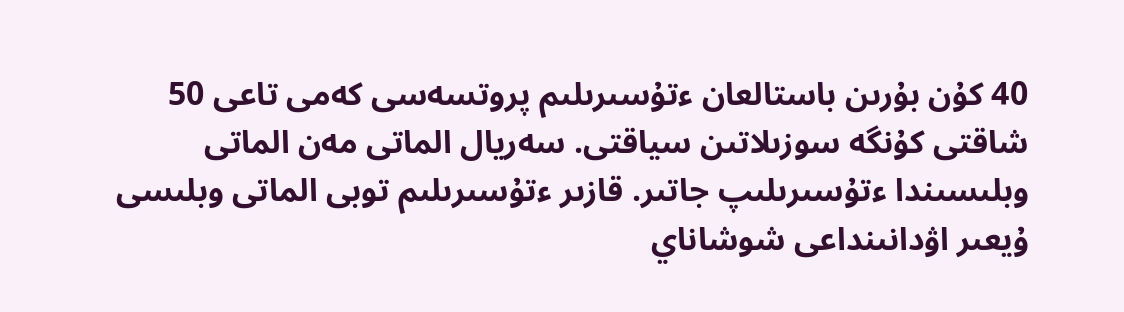40 كۇن بۇرىن باستالعان ءتۇسىرىلىم پروتسەسى كەمى تاعى 50 شاقتى كۇنگە سوزىلاتىن سياقتى. سەريال الماتى مەن الماتى وبلىسىندا ءتۇسىرىلىپ جاتىر. قازىر ءتۇسىرىلىم توبى الماتى وبلىسى ۇيعىر اۋدانىنداعى شوشاناي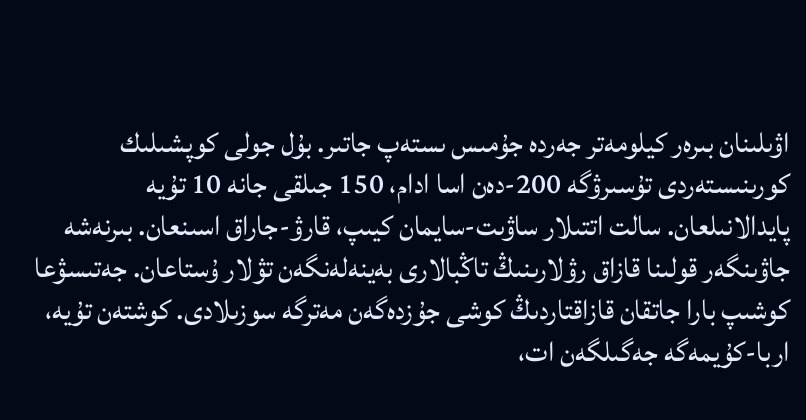اۋىلىنان بىرەر كيلومەتر جەردە جۇمىس ىستەپ جاتىر. بۇل جولى كوپشىلىك كورىنىستەردى تۇسىرۋگە 200-دەن اسا ادام، 150 جىلقى جانە 10 تۇيە پايدالانىلعان. سالت اتتىلار ساۋىت-سايمان كيىپ، قارۋ-جاراق اسىنعان. بىرنەشە جاۋىنگەر قولىنا قازاق رۋلارىنىڭ تاڭبالارى بەينەلەنگەن تۋلار ۇستاعان. جەتىسۋعا كوشىپ بارا جاتقان قازاقتاردىڭ كوشى جۇزدەگەن مەترگە سوزىلادى. كوشتەن تۇيە، اربا-كۇيمەگە جەگىلگەن ات،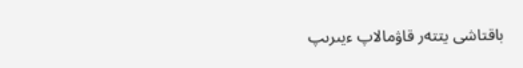باقتاشى يتتەر قاۋمالاپ ءيىرىپ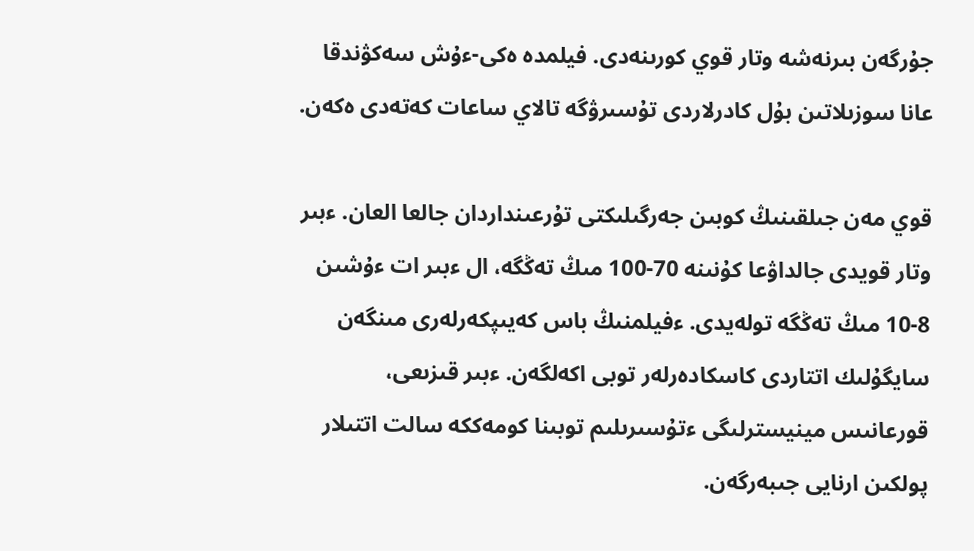جۇرگەن بىرنەشە وتار قوي كورىنەدى. فيلمدە ەكى-ءۇش سەكۋندقا عانا سوزىلاتىن بۇل كادرلاردى تۇسىرۋگە تالاي ساعات كەتەدى ەكەن.

قوي مەن جىلقىنىڭ كوبىن جەرگىلىكتى تۇرعىنداردان جالعا العان. ءبىر وتار قويدى جالداۋعا كۇنىنە 70-100 مىڭ تەڭگە، ال ءبىر ات ءۇشىن 8-10 مىڭ تەڭگە تولەيدى. ءفيلمنىڭ باس كەيىپكەرلەرى مىنگەن سايگۇلىك اتتاردى كاسكادەرلەر توبى اكەلگەن. ءبىر قىزىعى، قورعانىس مينيسترلىگى ءتۇسىرىلىم توبىنا كومەككە سالت اتتىلار پولكىن ارنايى جىبەرگەن.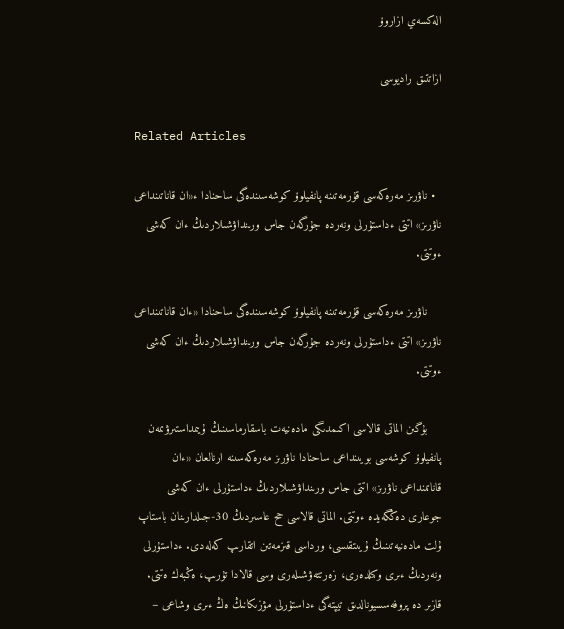الەكسەي ازاروۆ

ازاتتىق راديوسى

Related Articles

  • ناۋرىز مەرەكەسى قۇرمەتىنە پانفيلوۆ كوشەسىندەگى ساحنادا ء«ان قاناتىنداعى ناۋرىز» اتتى ءداستۇرلى ونەردە جۇرگەن جاس ورىنداۋشىلاردىڭ ءان كەشى ءوتتى.

    ناۋرىز مەرەكەسى قۇرمەتىنە پانفيلوۆ كوشەسىندەگى ساحنادا «ءان قاناتىنداعى ناۋرىز» اتتى ءداستۇرلى ونەردە جۇرگەن جاس ورىنداۋشىلاردىڭ ءان كەشى ءوتتى.

    بۇگىن الماتى قالاسى اكىمدىگى مادەنيەت باسقارماسىنىڭ ۇيىمداستىرۋىمەن پانفيلوۆ كوشەسى بويىنداعى ساحنادا ناۋرىز مەرەكەسىنە ارنالعان «ءان قاناتىنداعى ناۋرىز» اتتى جاس ورىنداۋشىلاردىڭ ءداستۇرلى ءان كەشى جوعارى دەڭگەيدە ءوتتى. الماتى قالاسى حح عاسىردىڭ 30-جىلدارىنان باستاپ ۇلت مادەنيەتىنىڭ ۇيىتقىسى، ورداسى قىزمەتىن اتقارىپ كەلەدى. ءداستۇرلى ونەردىڭ ءىرى وكىلدەرى، زەرتتەۋشىلەرى وسى قالادا تۇرىپ، ەڭبەك ەتتى. قازىر دە پروفەسسيونالدىق تيپتەگى ءداستۇرلى مۋزىكانىڭ ەڭ ءىرى وشاعى –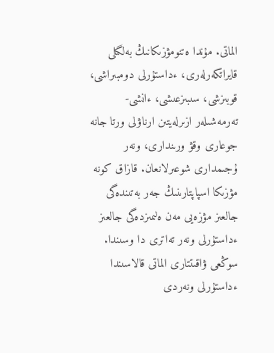الماتى. مۇندا ەتنومۋزىكانىڭ بەلگىلى قايراتكەرلەرى، ءداستۇرلى دومبىراشى، قوبىزشى، سىبىزعىشى، ءانشى-تەرمەشىلەر ازىرلەيتىن ارناۋلى ورتا جانە جوعارى وقۋ ورىندارى، ونەر ۇجىمدارى شوعىرلانعان. قازاق كونە مۋزىكا اسپاپتارىنىڭ جەر بەتىندەگى جالعىز مۋزەيى مەن ەلىمىزدەگى جالعىز ءداستۇرلى ونەر تەاترى دا وسىندا. سوڭعى ۋاقىتتارى الماتى قالاسىندا ءداستۇرلى ونەردى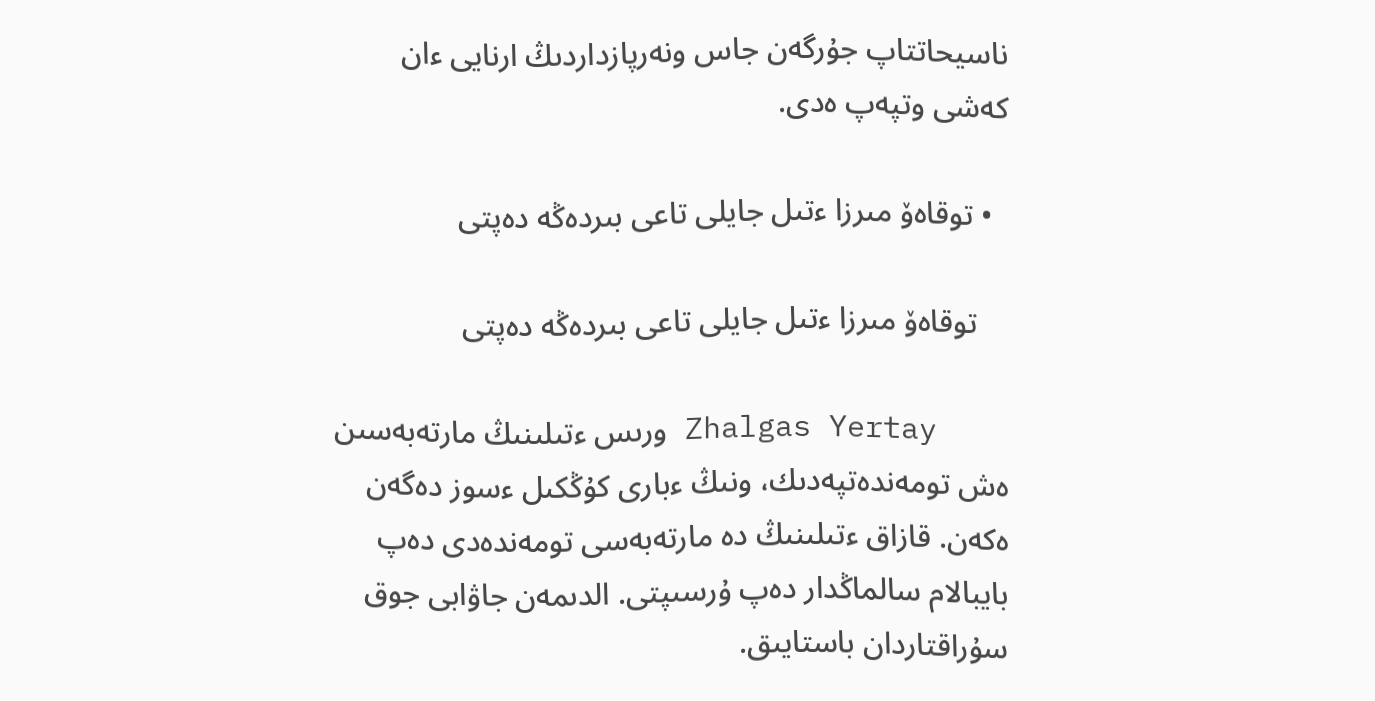ناسيحاتتاپ جۇرگەن جاس ونەرپازداردىڭ ارنايى ءان كەشى وتپەپ ەدى.

  • توقاەۆ مىرزا ءتىل جايلى تاعى بىردەڭە دەپتى

    توقاەۆ مىرزا ءتىل جايلى تاعى بىردەڭە دەپتى

    Zhalgas Yertay ورىس ءتىلىنىڭ مارتەبەسىن ەش تومەندەتپەدىك، ونىڭ ءبارى كۇڭكىل ءسوز دەگەن ەكەن. قازاق ءتىلىنىڭ دە مارتەبەسى تومەندەدى دەپ بايبالام سالماڭدار دەپ ۇرسىپتى. الدىمەن جاۋابى جوق سۇراقتاردان باستايىق.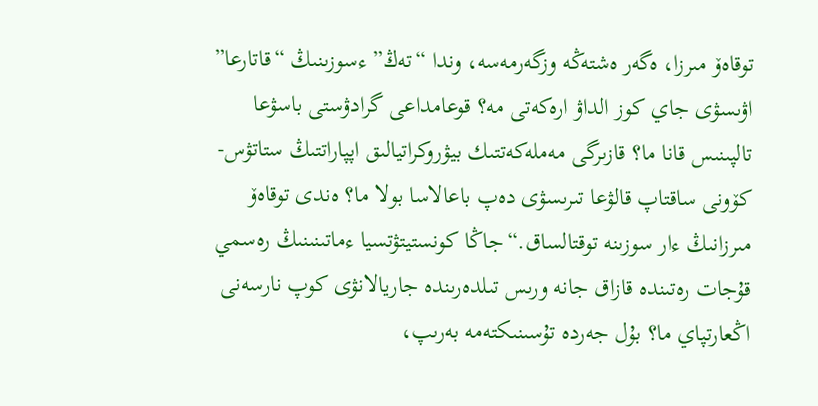توقاەۆ مىرزا، ەگەر ەشتەڭە وزگەرمەسە، وندا “تەڭ” ءسوزىنىڭ “قاتارعا” اۋىسۋى جاي كوز الداۋ ارەكەتى مە؟ قوعامداعى گرادۋستى باسۋعا تالپىنىس قانا ما؟ قازىرگى مەملەكەتتىك بيۋروكراتيالىق اپپاراتتىڭ ستاتۋس-كۆونى ساقتاپ قالۋعا تىرىسۋى دەپ باعالاسا بولا ما؟ ەندى توقاەۆ مىرزانىڭ ءار سوزىنە توقتالساق.“جاڭا كونستيتۋتسيا ءماتىنىنىڭ رەسمي قۇجات رەتىندە قازاق جانە ورىس تىلدەرىندە جاريالانۋى كوپ نارسەنى اڭعارتپاي ما؟ بۇل جەردە تۇسىنىكتەمە بەرىپ،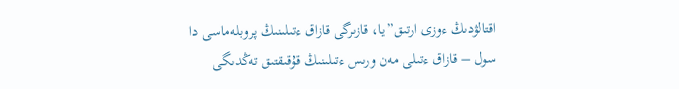اقتالۋدىڭ ءوزى ارتىق”يا، قازىرگى قازاق ءتىلىنىڭ پروبلەماسى دا سول – قازاق ءتىلى مەن ورىس ءتىلىنىڭ قۇقىقتىق تەڭدىگى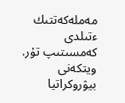مەملەكەتتىك ءتىلدى كەمسىتىپ تۇر. ويتكەنى بيۋروكراتيا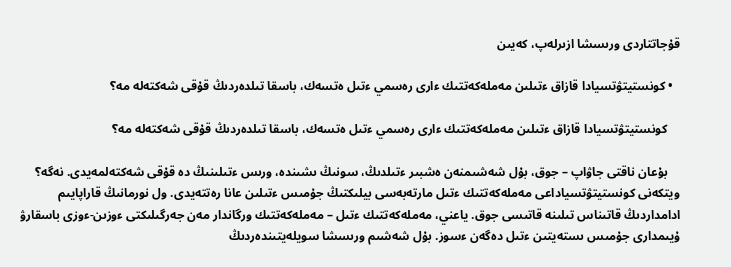قۇجاتتاردى ورىسشا ازىرلەپ، كەيىن

  • كونستيتۋتسيادا قازاق ءتىلىن مەملەكەتتىك ءارى رەسمي ءتىل ەتسەك، باسقا تىلدەردىڭ قۇقى شەكتەلە مە؟

    كونستيتۋتسيادا قازاق ءتىلىن مەملەكەتتىك ءارى رەسمي ءتىل ەتسەك، باسقا تىلدەردىڭ قۇقى شەكتەلە مە؟

    بۇعان ناقتى جاۋاپ – جوق، بۇل شەشىمنەن ەشبىر ءتىلدىڭ، سونىڭ ىشىندە، ورىس ءتىلىنىڭ دە قۇقى شەكتەلمەيدى. نەگە؟ ويتكەنى كونستيتۋتسياداعى مەملەكەتتىك ءتىل مارتەبەسى بيلىكتىڭ جۇمىس ءتىلىن عانا رەتتەيدى. ول نورمانىڭ قاراپايىم ادامداردىڭ قاتىناس تىلىنە قاتىسى جوق. ياعني، مەملەكەتتىك ءتىل – مەملەكەتتىك ورگاندار مەن جەرگىلىكتى ءوزىن-ءوزى باسقارۋ ۇيىمدارى جۇمىس ىستەيتىن ءتىل دەگەن ءسوز. بۇل شەشىم ورىسشا سويلەيتىندەردىڭ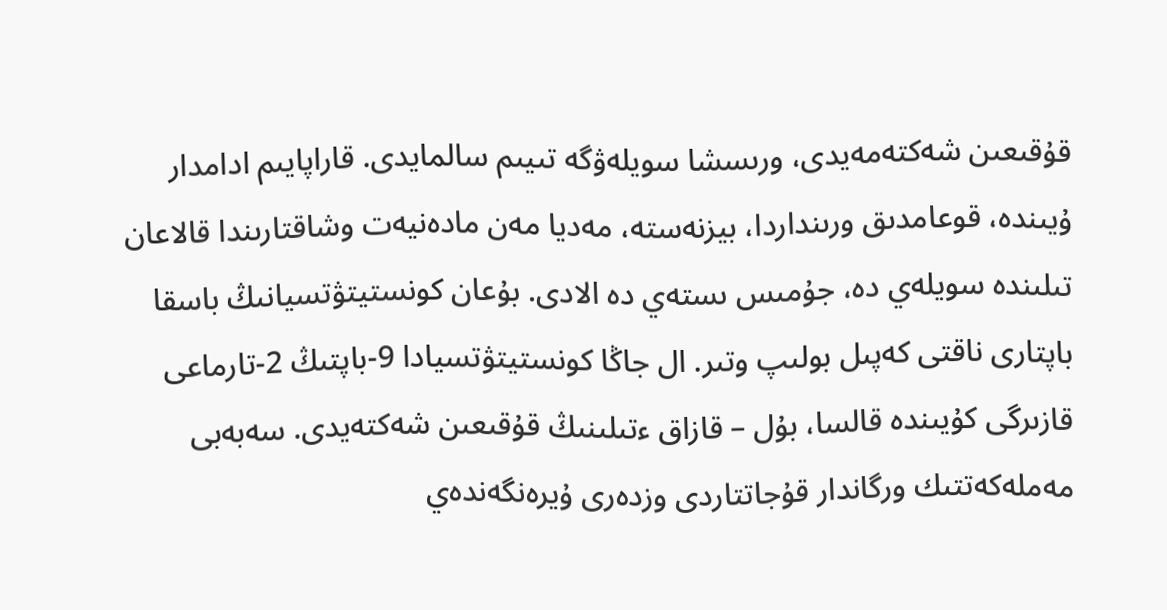قۇقىعىن شەكتەمەيدى، ورىسشا سويلەۋگە تىيىم سالمايدى. قاراپايىم ادامدار ۇيىندە، قوعامدىق ورىنداردا، بيزنەستە، مەديا مەن مادەنيەت وشاقتارىندا قالاعان تىلىندە سويلەي دە، جۇمىس ىستەي دە الادى. بۇعان كونستيتۋتسيانىڭ باسقا باپتارى ناقتى كەپىل بولىپ وتىر. ال جاڭا كونستيتۋتسيادا 9-باپتىڭ 2-تارماعى قازىرگى كۇيىندە قالسا، بۇل – قازاق ءتىلىنىڭ قۇقىعىن شەكتەيدى. سەبەبى مەملەكەتتىك ورگاندار قۇجاتتاردى وزدەرى ۇيرەنگەندەي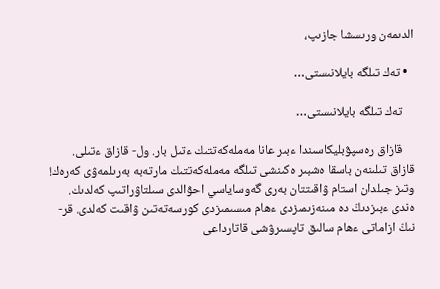الدىمەن ورىسشا جازىپ،

  • تەك تىلگە بايلانىستى…

    تەك تىلگە بايلانىستى…

    قازاق رەسپۋبليكاسىندا ءبىر عانا مەملەكەتتىك ءتىل بار. ول- قازاق ءتىلى. قازاق تىلىنەن باسقا ەشبىر ەكىنشى تىلگە مەملەكەتتىك مارتەبە بەرىلمەۋى كەرەك! وتىز جىلدان استام ۋاقىتتان بەرى گەوساياسي احۋالدى سىلتاۋراتىپ كەلدىك. ەندى ءبىزدىڭ دە مىنەزىمىزدى ءھام مىسىمىزدى كورسەتەتىن ۋاقىت كەلدى. قر-نىڭ ازاماتى ءھام سالىق تاپسىرۋشى قاتارداعى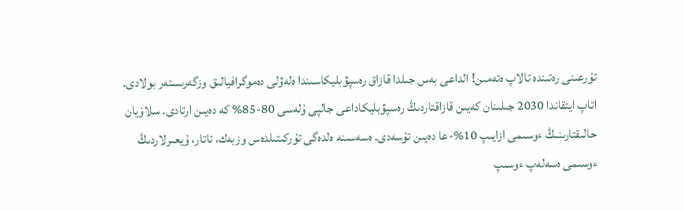تۇرعىنى رەتىندە تالاپ ەتەمىن! الداعى بەس جىلدا قازاق رەسپۋبليكاسىندا ەلەۋلى دەموگرافيالىق وزگەرىستەر بولادى. اتاپ ايتقاندا 2030 جىلىنان كەيىن قازاقتاردىڭ رەسپۋبليكاداعى جالپى ۇلەسى 80-85% كە دەيىن ارتادى. سلاۆيان حالىقتارىنىڭ ءوسىمى ازايىپ 10%-عا دەيىن تۇسەدى. ەسەسىنە ەلدەگى تۇركىتىلدەس وزبەك، تاتار، ۇيعىرلاردىڭ ءوسىمى ەسەلەپ ءوسىپ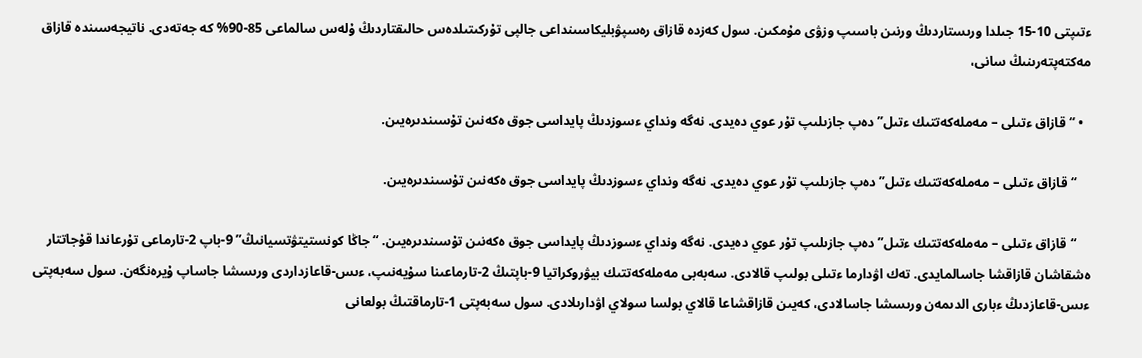ءتىپتى 10-15 جىلدا ورىستاردىڭ ورنىن باسىپ وزۋى مۇمكىن. سول كەزدە قازاق رەسپۋبليكاسىنداعى جالپى تۇركىتىلدەس حالىقتاردىڭ ۇلەس سالماعى 85-90% كە جەتەدى. ناتيجەسىندە قازاق مەكتەپتەرىنىڭ سانى،

  • “قازاق ءتىلى – مەملەكەتتىك ءتىل” دەپ جازىلىپ تۇر عوي دەيدى. نەگە ونداي ءسوزدىڭ پايداسى جوق ەكەنىن تۇسىندىرەيىن.

    “قازاق ءتىلى – مەملەكەتتىك ءتىل” دەپ جازىلىپ تۇر عوي دەيدى. نەگە ونداي ءسوزدىڭ پايداسى جوق ەكەنىن تۇسىندىرەيىن.

    “قازاق ءتىلى – مەملەكەتتىك ءتىل” دەپ جازىلىپ تۇر عوي دەيدى. نەگە ونداي ءسوزدىڭ پايداسى جوق ەكەنىن تۇسىندىرەيىن. “جاڭا كونستيتۋتسيانىڭ” 9-باپ 2-تارماعى تۇرعاندا قۇجاتتار ەشقاشان قازاقشا جاسالمايدى. تەك اۋدارما ءتىلى بولىپ قالادى. سەبەبى مەملەكەتتىك بيۋروكراتيا 9-باپتىڭ 2-تارماعىنا سۇيەنىپ، ءىس-قاعازداردى ورىسشا جاساپ ۇيرەنگەن. سول سەبەپتى ءىس-قاعازدىڭ ءبارى الدىمەن ورىسشا جاسالادى، كەيىن قازاقشاعا قالاي بولسا سولاي اۋدارىلادى. سول سەبەپتى 1-تارماقتىڭ بولعانى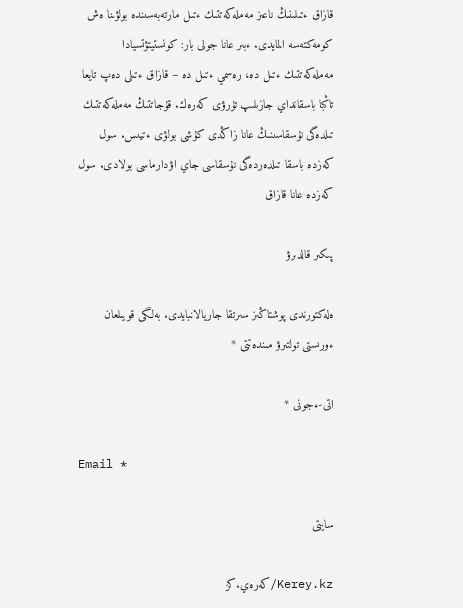قازاق ءتىلىنىڭ ناعىز مەملەكەتتىك ءتىل مارتەبەسىندە بولۋىنا ەش كومەكتەسە المايدى. ءبىر عانا جولى بار: كونستيتۋتسيادا مەملەكەتتىك ءتىل دە، رەسمي ءتىل دە – قازاق ءتىلى دەپ تايعا تاڭبا باسقانداي جازىلىپ تۇرۋى كەرەك. قۇجاتتىڭ مەملەكەتتىك تىلدەگى نۇسقاسىنىڭ عانا زاڭدى كۇشى بولۋى ءتيىس. سول كەزدە باسقا تىلدەردەگى نۇسقاسى جاي اۋدارماسى بولادى. سول كەزدە عانا قازاق

پىكىر قالدىرۋ

ەلەكتورندى پوشتاڭىز سىرتقا جاريالانبايدى. بەلگى قويىلعان ءورىستى تولتىرۋ مىندەتتى *

اتى-ءجونى *

Email *

سايتى

Kerey.kz/كەرەي.كز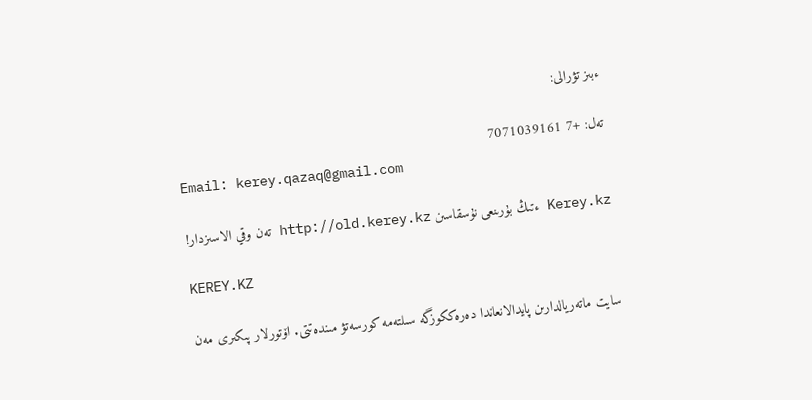ءبىز تۋرالى:

تەل: +7 7071039161
Email: kerey.qazaq@gmail.com

Kerey.kz ءتىڭ بۇرىنعى نۇسقاسىن http://old.kerey.kz تەن وقي الاسىزدار!

KEREY.KZ

سايت ماتەريالدارىن پايدالانعاندا دەرەككوزگە سىلتەمە كورسەتۋ مىندەتتى. اۆتورلار پىكىرى مەن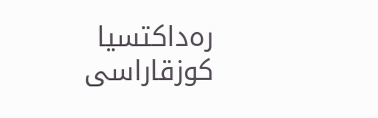رەداكتسيا كوزقاراسى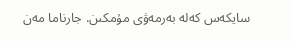سايكەس كەلە بەرمەۋى مۇمكىن. جارناما مەن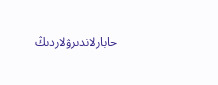حابارلاندىرۋلاردىڭ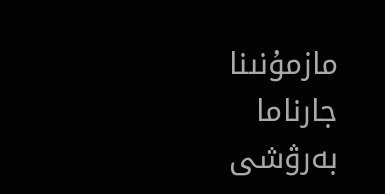مازمۇنىنا جارناما بەرۋشى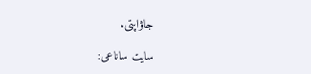جاۋاپتى.

سايت ساناعى: